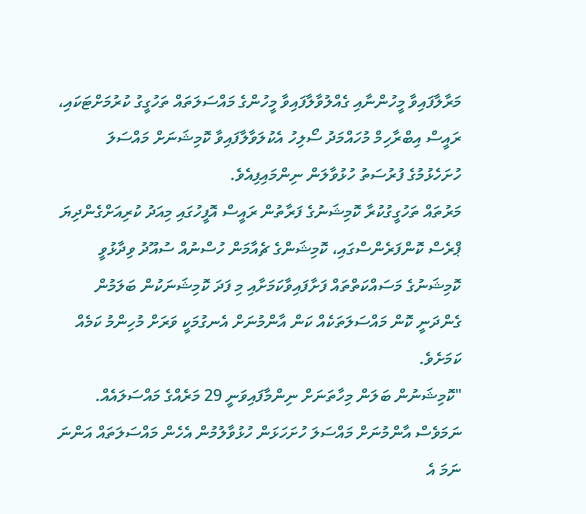މަރާލާފައިވާ މީހުންނާއި ގެއްލުވާލާފައިވާ މީހުންގެ މައްސަލަތައް ތަހުގީގު ކުރުމަށްޓަކައި، ރައީސް އިބްރާހިމް މުހައްމަދު ސޯލިހު އެކުލަވާލާފައިވާ ކޮމިޝަނަށް މައްސަލަ ހުށަހެޅުމުގެ ފުރުސަތު ހުޅުވާލަން ނިންމައިފިއެވެ.
މަރުތައް ތަހުގީގުކުރާ ކޮމިޝަނުގެ ފަރާތުން ރައީސް އޮފީހުގައި މިއަދު ކުރިއަށްގެންދިޔަ ޕްރެސް ކޮންފަރެންސްގައި، ކޮމިޝަންގެ ޗެއާމަން ހުސްނުއް ސުއޫދު ވިދާޅުވީ ކޮމިޝަނުގެ މަސައްކަތްތައް ފަށާފައިވާކަމަށާއި މި ފަދަ ކޮމިޝަނަކުން ބަލަމުން ގެންދަނީ ކޮން މައްސަލަތަކެއް ކަން އާންމުނަށް އެނގުމަކީ ވަރަށް މުހިންމު ކަމެއް ކަމަށެވެ.
"ކޮމިޝަނުން ބަލަން މިހާތަނަށް ނިންމާފައިވަނީ 29 މަރެއްގެ މައްސަލައެއް. ނަމަވެސް އާންމުނަށް މައްސަލަ ހުށަހަޅަން ހުޅުވާލުމުން އެހެން މައްސަލަތައް އަންނަ ނަމަ އެ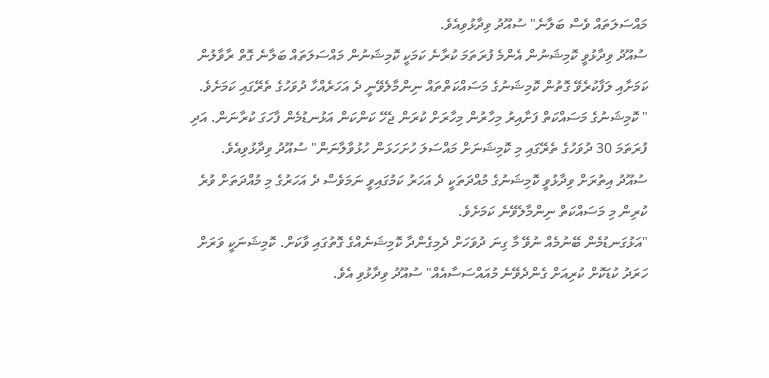މައްސަލަތައް ވެސް ބަލާނެ" ސުއޫދު ވިދާޅުވިއެވެ.
ސުއޫދު ވިދާޅުވީ ކޮމިޝަނުން އެންމެ ފުރަތަމަ ކުރާނެ ކަމަކީ ކޮމިޝަނުން މައްސަލަތައް ބަލާނެ ގޮތް ރާވާލުން ކަމަށާއި ލަފާކުރެވޭ ގޮތުން ކޮމިޝަނުގެ މަސައްކަތްތައް ނިންމާލެވޭނީ ދެ އަހަރެއްހާ ދުވަހުގެ ތެރޭގައި ކަމަށެވެ.
" ކޮމިޝަނުގެ މަސައްކަތް ފަށާއިރު މިހާރުން މިހާރަށް ކުރަން ޖެހޭ ކަންކަން އަޅުނޑުމެން ފާހަގަ ކުރާނަން. އަދި ފުރަތަމަ 30 ދުވަހުގެ ތެރޭގައި މި ކޮމިޝަނަށް މައްސަލަ ހުށަހަޅަން ހުޅުވާލާނަން" ސުއޫދު ވިދާޅުވިއެވެ.
ސުއޫދު އިތުރަށް ވިދާޅުވީ ކޮމިޝަނުގެ މުއްދަތަކީ ދެ އަހަރު ކަމުގައިވީ ނަމަވެސް ދެ އަހަރުގެ މި މުއްދަތަށް ވުރެ ކުރިން މި މަސައްކަތް ނިންމާލެވޭނެ ކަމަށެވެ.
"އަޅުގަނޑުމެން ބޭނުމެއް ނުވޭ މާ ގިނަ ދުވަހަށް ދެމިގެންދާ ކޮމިޝަނެއްގެ ގޮތުގައި ވާކަށް. ކޮމިޝަނަކީ ވަރަށް ހަރަދު ކުޑަކޮށް ކުރިއަށް ގެންދެވޭނެ މުއައްސަސާއެއް" ސުއޫދު ވިދާޅުވި އެވެ.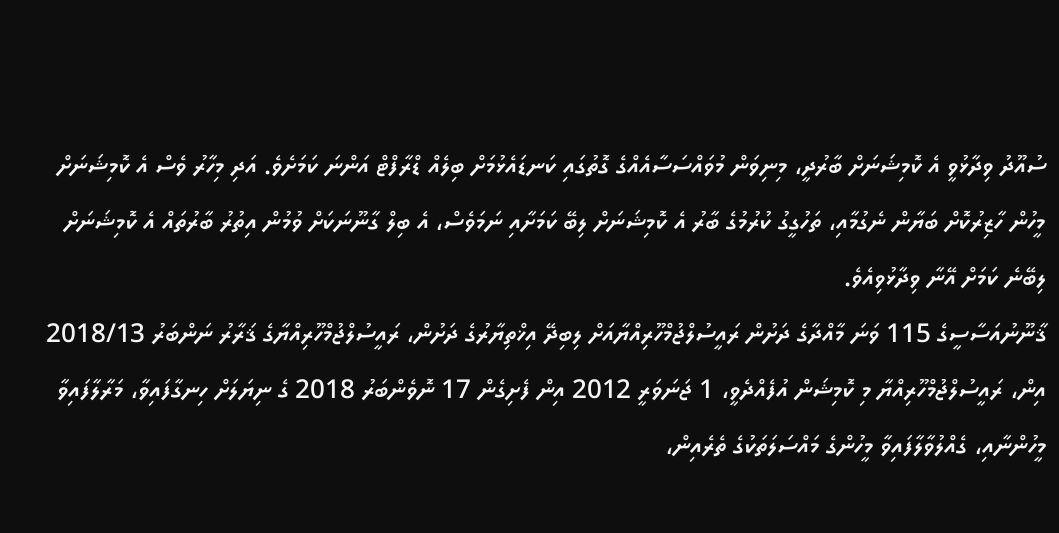ސުއޫދު ވިދާޅުވީ އެ ކޮމިޝަނަށް ބާރުދީ، މިނިވަން މުވައްސަސާއެއްގެ ގޮތުގައި ކަނޑައެޅުމަށް ބިލެއް ޑްރާފްޓް އަންނަ ކަމަށެވެ. އަދި މިހާރު ވެސް އެ ކޮމިޝަނަށް މީހުން ހާޒިރުކޮށް ބަޔާން ނެގުމާއި، ތަހުގީގު ކުރުމުގެ ބާރު އެ ކޮމިޝަނަށް ލިބޭ ކަމަށާއި ނަމަވެސް، އެ ބިލް ގާނޫނަކަށް ވުމުން އިތުރު ބާރުތައް އެ ކޮމިޝަނަށް ލިބޭނެ ކަމަށް އޭނާ ވިދާޅުވިއެވެ.
ޤާނޫނުއަސާސީގެ 115 ވަނަ މާއްދާގެ ދަށުން ރައީސުލްޖުމްހޫރިއްޔާއަށް ލިބިދޭ އިޚްތިޔާރުގެ ދަށުން، ރައީސުލްޖުމްހޫރިއްޔާގެ ޤަރާރު ނަންބަރު 2018/13 އިން، ރައީސުލްޖުމްހޫރިއްޔާ މި ކޮމިޝަން އުފެއްދެވީ، 1 ޖަނަވަރީ 2012 އިން ފެށިގެން 17 ނޮވެންބަރު 2018 ގެ ނިޔަލަށް ހިނގާފައިވާ، މަރާލާފައިވާ މީހުންނާއި، ގެއްލުވާލާފައިވާ މީހުންގެ މައްސަލަތަކުގެ ތެރެއިން،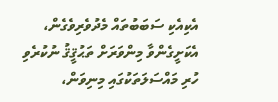އެކިއެކި ސަބަބުތައް މެދުވެރިވެގެން، އެކަށީގެންވާ މިންވަރަށް ތަޙުޤީޤު ނުކުރެވި ހުރި މައްސަލަތަކުގައި މިނިވަން،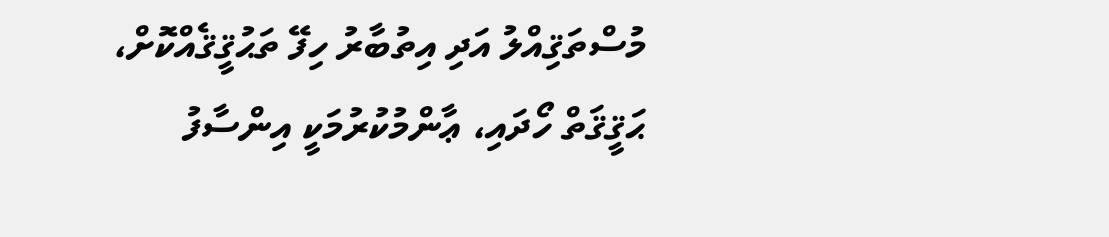މުސްތަޤިއްލު އަދި އިތުބާރު ހިފޭ ތަޙުޤީޤެއްކޮށް، ޙަޤީޤަތް ހޯދައި، ޢާންމުކުރުމަކީ އިންސާފު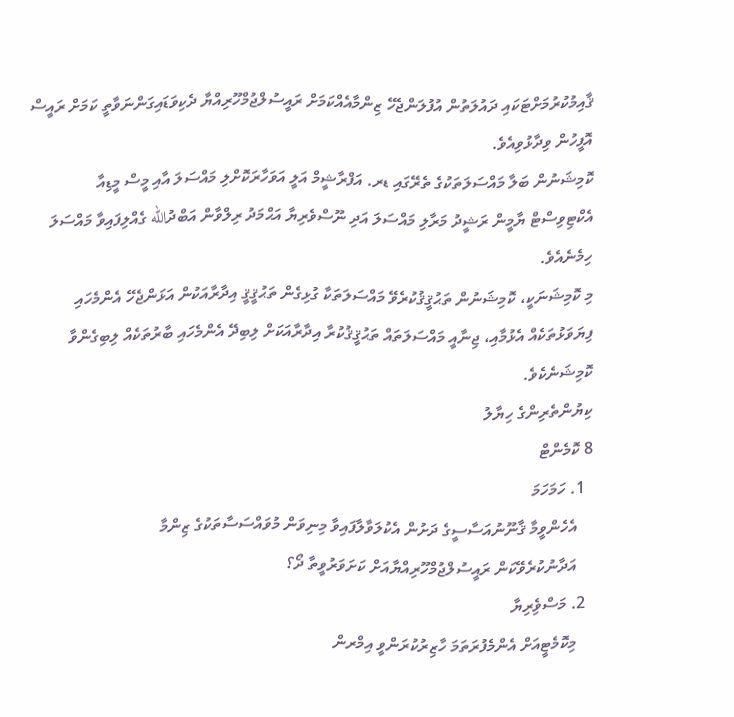ޤާއިމުކުރުމަށްޓަކައި ދައުލަތުން އުފުލަންޖެހޭ ޒިންމާއެއްކަމަށް ރައީސުލްޖުމްހޫރިއްޔާ ދެކިވަޑައިގަންނަވާތީ ކަމަށް ރައީސް އޮފީހުން ވިދާޅުވިއެވެ.
ކޮމިޝަނުން ބަލާ މައްސަލަތަކުގެ ތެރޭގައި ޑރ. އަފްރާޝީމް އަލީ އަވަހާރަކޮށްލި މައްސަލަ އާއި މީސް މީޑިއާ އެކްޓިވިސްޓް ޔާމީން ރަޝީދު މަރާލި މައްސަލަ އަދި ނޫސްވެރިޔާ އަޙްމަދު ރިލްވާން އަބްދުالله ގެއްލިފައިވާ މައްސަލަ ހިމެނެއެވެ.
މި ކޮމިޝަނަކީ، ކޮމިޝަނުން ތަޙުޤީޤުކުރެވޭ މައްސަލަތަކާ ގުޅިގެން ތަޙުޤީޤީ އިދާރާއަކުން އަޅަންޖެހޭ އެންމެހައި ފިޔަވަޅުތަކެއް އެޅުމާއި، ޖިނާއީ މައްސަލަތައް ތަޙުޤީޤުކުރާ އިދާރާއަކަށް ލިބިދޭ އެންމެހައި ބާރުތަކެއް ލިބިގެންވާ ކޮމިޝަނެކެވެ.
ކިޔުންތެރިންގެ ހިޔާލު
8 ކޮމެންޓް
  1. ހަމަހަމަ
    އެހެންވީމާ ޤާނޫނުއަސާސީގެ ދަށުން އެކުލަވާލާފައިވާ މިނިވަން މުވައްސަސާތަކުގެ ޒިންމާ
    އަދާނުކުރެވޭކަން ރައީސުލްޖުމްހޫރިއްޔާއަށް ކަށަވަރުވީތާ ދޯ؟
  2. މަސްވެިރިޔާ
    މިކޮމެޓީއަށް އެންމެފުރަތަމަ ހާޒިރުކުރަންވީ އިމްރން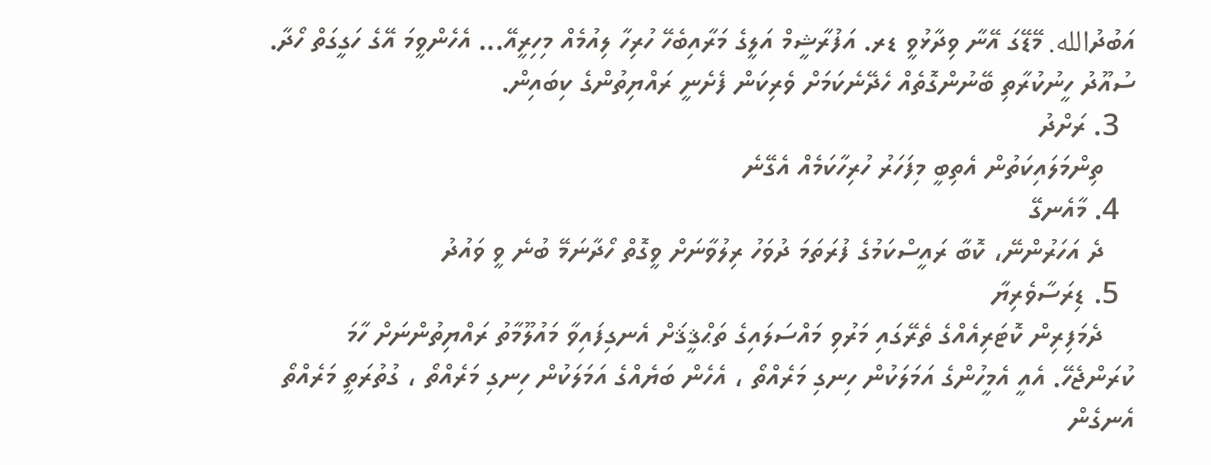އަބުދުالله. މޭޑޭގަ އޭނާ ވިދާޅުވީ ޑރ. އަފުރާޝީމް އަލީގެ މަރާއިބެހޭ ހުރިހާ ލިއުމެއް މިހިރީއޭ... އެހެންވީމަ އޭގެ ހަގީގަތް ހޯދާ. ސުއޫދު ހީނުކުރާތި ބޭނުންގޮތެއް ހެދޭނެކަމަށް ވެރިކަން ފެށެނީ ރައްޔިތުންގެ ކިބައިން.
  3. ރަށްދު
    ތިންމަލައިކަތުން އެތިބީ މިފަހަރު ހުރިހާކަމެއް އެގޭނެ
  4. މާއެނގޭ
    ދެ އަހަރުންނޭ، ކޮބާ ރައީސްކަމުގެ ފުރަތަމަ ދުވަހު ރިލުވާނަށް ވީގޮތް ހޯދާނަމޭ ބުނެ ވީ ވައުދު
  5. ޑިރަސާވެރިޔާ
    ދެމަފިރިން ކޮޓަރިއެއްގެ ތެރޭގައި މަރުވި މައްސަލައިގެ ތަޙްޤީޤަށް އެނގިފައިވާ މައުލޫމާތު ރައްޔިތުންނަށް ހާމަ ކުރަންޖެހޭ. އެއީ އެމީހުންގެ އަމަލަކުން ހިނގި މަރެއްތޯ ، އެހެން ބަޔެއްގެ އަމަލަކުން ހިނގި މަރެއްތޯ ، ގުތުރަތީ މަރެއްތޯ އެނގެން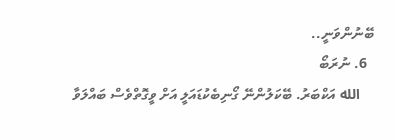ބޭނުންވަނީ..
  6. ނުރަބޯ
    الله އަކްބަރު. ބޭކަލުންނޭ ގޯނިބެކުޑައަލީ އަށް ވީގޮތްވެސް ބައްލަވާ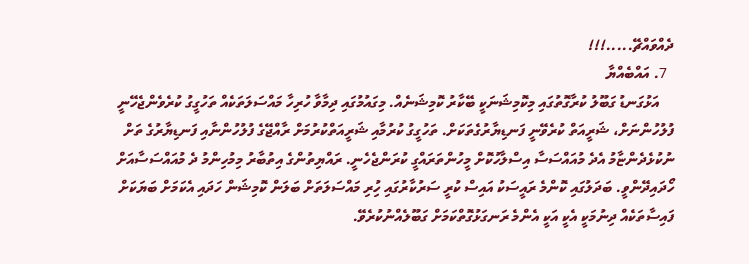ދެއްވައްޗޭ.....!!!
  7. އައްބެއްޔާ
    އަޅުގަނޑު ގަބޫލު ކުރާގޮތުގައި މިކޮމިޝަނަކީ ބޭކާރު ކޮމިޝަނެއް. މިގައުމުގައި ދިމާވާ ހުރިހާ މައްސަލަތަކެއް ތަހުގީގު ކުރެވެންޖެހޭނީ ފުލުހުންނަށް، ޝަރީއަތް ކުރެވޭނީ ފަނޑިޔާރުގެތަކަށް. ތަހުގީގު ކުރުމާއި ޝަރީއަތްކުރުމަށް ރާއްޖޭގެ ފުލުހުންނާއި ފަނޑިޔާރުގެ ތަށް ނުކުޅެދެންޏާމު އެދެ މުއައްސަސާ އިސްލާހުކޮށް މީހުންތަރައްގީ ކުރަންޖެހެނީ. ރައްޔިތުންގެ އިތުބާރު މިމުހިންމު ދެ މުއައްސަސާއަށް ހޯދައިދޭންވީ. ބަދަލުގައި ކޮންމެ ރައީސަކު އައިސް ކުރީ ސަރުކާރުގައި ހުިރި މައްސަލަތަށް ބަލަން ކޮމިޝަން ހަދައި އެކަމަށް ބަޔަކަށް ފައިސާތަކެއް ދިނުމަކީ އެކީ އަކީ އެންމެ ރަނގަޅުގޮތްކަމަށް ގަބޫލެއްނުކުރެވޭ.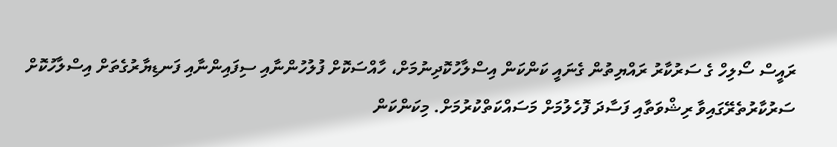ރައީސް ސޯލިހް ގެ ސަރުކާރު ރައްޔިތުން ގެނައީ ކަންކަން އިސްލާހުކޮދިނުމަށް، ހާއްސަކޮށް ފުލުހުންނާއި ސިފައިންނާއި ފަނޑިޔާރުގެތަށް އިސްލާހުކޮށް ސަރުކާރުތެރޭގައިވާ ރިޝްވަތާއި ފަސާދަ ފޮހެލުމަށް މަސައްކަތްކުރުމަށް. މިކަންކަން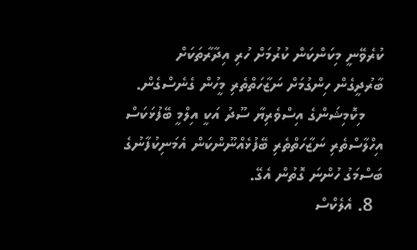ކުރެވޭނީ މިކަންކަން ކުރުމަށް ހުރި އިދާރާތަކަށް ބާރުދީގެން ހިންގުމަށް ނަޒާހަތްތެރި މީހުން ގެނެސްގެން.
    މިކޮމިޝަންގެ އިސްވެރިޔާ ސޫދު އަކީ އިލްމީ ބޭފުޅަކަސް އިހްލާސްތެރި ނަޒާހަތްތެރި ބޭފުޅެއްނޫންކަން އެމަނިކުފާނުގެ ބަސްމަގު ހުންނަ ގޮތުން އެގޭ.
  8. އެލެކްސް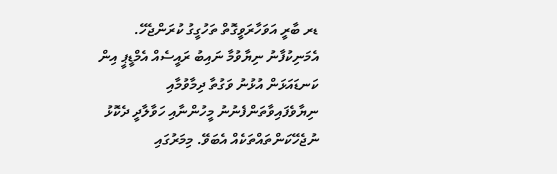ޑރ ބާރީ އަވަހާރަވީގޮތް ތަހުގީގު ކުރަންޖެހޭ. އެމަނިކުފާނު ނިޔާވުމާ ނައިބު ރައީސެއް އެމްޑީޕީ އިން ކަނޑައަޅަން އުޅުނު ވަގުތާ ދިމާވުމާއި ނިޔާވެފައިވާތަންފެނުނު މީހުންނާއި ހަވާލާދީ ދެކޮޅު ނުޖެހޭކަންތައްތަކެއް އެބަވޭ. މިމަރުގައި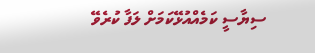ސިޔާސީ ކަމެއްއުޅޭކަމަށް ލަފާ ކުރެވޭ